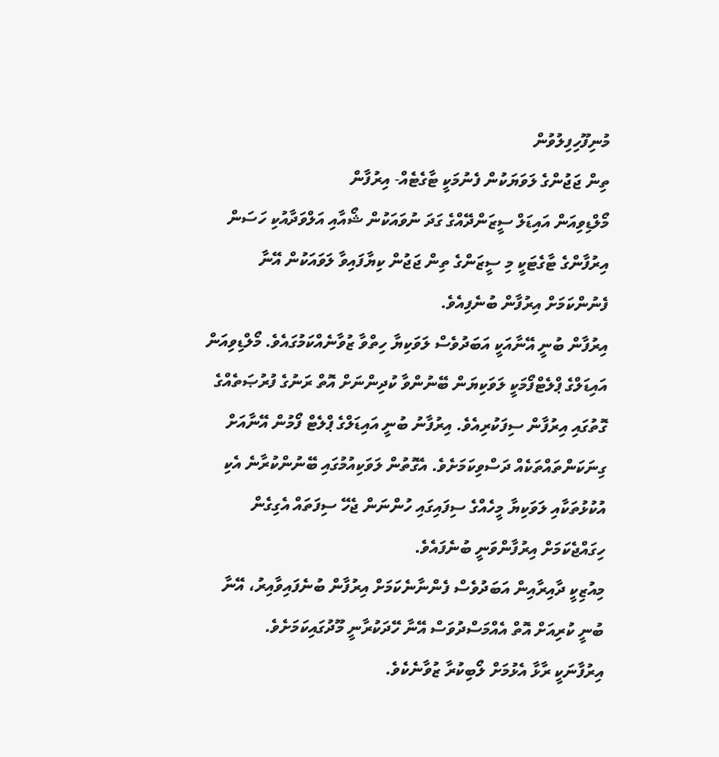މުނިފޫހިފިލުވުން
ތިން ޖަޖުންގެ ލަވަޔަކުން ފެނުމަކީ ޓާގެޓެއް- އިރުފާން
މޯލްޑިވިއަން އައިޑަލް ސީޒަންދޭއްގެ ގަދަ ނުވައަކުން ޝޯއާއި އަލްވަދާއުކި ހަސަން އިރުފާންގެ ޓާގެޓަކީ މި ސީޒަންގެ ތިން ޖަޖުން ކިޔާފައިވާ ލަވައަކުން އޭނާ ފެނުންކަމަށް އިރުފާން ބުނެފިއެވެ.
އިރުފާން ބުނީ އޭނާއަކީ އަބަދުވެސް ލަވަކިޔާ ހިތްވާ ޒުވާނެއްކަމުގައެވެ. މޯލްޑިވިއަން އައިޑަލްގެ ޕްލެޓްފޯމަކީ ލަވަކިޔަން ބޭނުންވާ ކުދިންނަށް އޮތް ރަނުގެ ފުރުޞަތެއްގެ ގޮތުގައި އިރުފާން ސިފަކުރިއެވެ. އިރުފާނު ބުނީ އައިޑަލްގެ ޕްލެޓް ފޯމުން އޭނާއަށް ގިނަކަންތައްތަކެއް ދަސްވިކަމަށެވެ. އެގޮތުން ލަވަކިއުމުގައި ބޭނުންކުރާނެ އެކި އުކުޅުތަކާއި ލަވަކިޔާ މީހެއްގެ ސިފައިގައި ހުންނަން ޖެހޭ ސިފަތައް އެގިގެން ހިގައްޖެކަމަށް އިރުފާންވަނީ ބުނެފައެވެ.
މިއުޒިކީ ދާއިރާއިން އަބަދުވެސް ފެންނާނެކަމަށް އިރުފާން ބުނެފައިވާއިރު، އޭނާ ބުނީ ކުރިއަށް އޮތް އެއްމަސްދުވަސް އޭނާ ހޭދަކުރާނީ މޫދުގައިކަމަށެވެ.
އިރުފާނަކީ ރާޅާ އެޅުމަށް ލޯބިކުރާ ޒުވާނެކެވެ.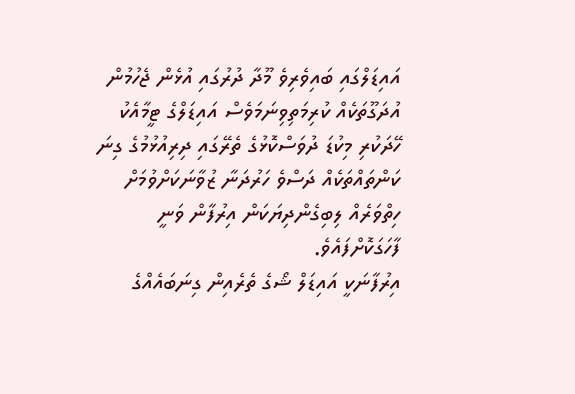އައިޑަލްގައި ބައިވެރިވެ މޫދާ ދުރުގައި އުޅެން ޖެހުމުން އުދަގޫތަކެއް ކުރިމަތިވިނަމަވެސް އައިޑަލްގެ ޓީމާއެކު ހޭދަކުރި މިކުޑަ ދުވަސްކޮޅުގެ ތެރޭގައި ދިރިއުޅުމުގެ ގިނަ ކަންތައްތަކެއް ދަސްވެ ހަރުދަނާ ޒުވާނަކަށްވުމަށް ހިތްވަރެއް ލިބިގެންދިޔަކަން އިރުފާން ވަނީ ފާހަގަކޮށްފައެވެ.
އިރުފާނަކީ އައިޑަލް ޝޯގެ ތެރެއިން ގިނަބައެއްގެ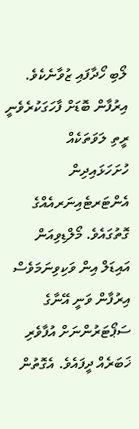ލޯބި ހޯދާފައި ޒުވާނެކެވެ. އިރުފާން ބޮޑަށް ފާހަގަކުރެވެނީ ރީތި ލަވަތަކެއް ހުށަހަޅައިދިން އެންޓަރޓެއިނަރއެއްގެ ގޮތުގައެވެ. މޯލްޑިވިއަން އައިޑަލް އިން ވަކިވިނަމަވެސް އިރުފާން ވަނީ އޭނާގެ ސަޕޯޓަރުންނަށް އުފާވެރި ޚަބަރެއް ދީފައެވެ. އެގޮތުން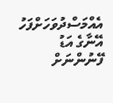އެއްމަސްދުވަހަށްފަހު އޭނާގެ އަޑު ފޭނުންނަށް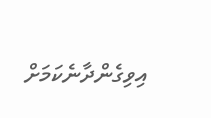އިވިގެންދާނެކަމަށް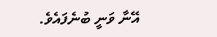އޭނާ ވަނީ ބުނެފައެވެ.